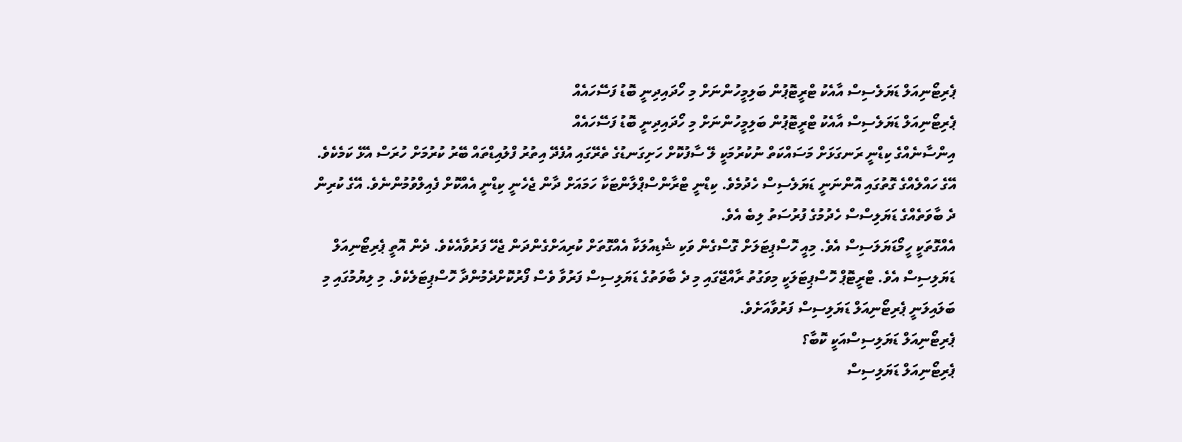ޕެރިޓޯނިއަލް ޑަޔަލެސިސް އާއެކު ޓްރީޓޮޕުން ބަލިމީހުންނަށް މި ހޯދައިދިނީ ބޮޑު ފަސޭހައެއް
ޕެރިޓޯނިއަލް ޑަޔަލެސިސް އާއެކު ޓްރީޓޮޕުން ބަލިމީހުންނަށް މި ހޯދައިދިނީ ބޮޑު ފަސޭހައެއް
އިންސާނެއްގެ ކިޑްނީ ރަނގަޅަށް މަސައްކަތް ނުކުރުމަކީ ލޭ ސާފުކޮށް ހަށިގަނޑުގެ ތެރޭގައި އުފެދޭ އިތުރު ފްލުއިޑްތައް ބޭރު ކުރުމަށް ހުރަސް އެޅޭ ކަމެކެވެ. އޭގެ ހައްލެއްގެ ގޮތުގައި އޮންނަނީ ޑަޔަލެސިސް ހެދުމެވެ. ކިޑްނީ ޓްރާންސްޕްލާންޓަކާ ހަމައަށް ދާން ޖެހެނީ ކިޑްނީ އެއްކޮށް ފެއިލްވުމުންނެވެ. އޭގެ ކުރިން ދެ ބާވަތެއްގެ ޑަޔަލިސްސް ހެދުމުގެ ފުރުސަތު ލިބެ އެވެ.
އެއްގޮތަކީ ހީމޯޑަޔަލަސިސް އެވެ. މިއީ ހޮސްޕިޓަލަށް ގޮސްގެން ވަކި ޝެޑިއުލަކާ އެއްގޮތަށް ކުރިއަށްގެންދަން ޖެހޭ ފަރުވާއެކެވެ. ދެން އޮތީ ޕެރިޓޯނިއަލް ޑަޔަލިސިސް އެވެ. ޓްރީޓޮޕް ހޮސްޕިޓަލަކީ މިވަގުތު ރާއްޖޭގައި މި ދެ ބާވަތުގެ ޑަޔަލިސިސް ފަރުވާ ވެސް ފޯރުކޮށްދެމުންދާ ހޮސްޕިޓަލެކެވެ. މި ލިޔުމުގައި މި ބަލައިލަނީ ޕެރިޓޯނިއަލް ޑަޔަލިސިސް ފަރުވާއަށެވެ.
ޕެރިޓޯނިއަލް ޑަޔަލިސިސްއަކީ ކޮބާ؟
ޕެރިޓޯނިއަލް ޑަޔަލިސިސް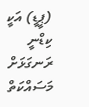(ޕީޑީ) އަކީ ކިޑްނީ ރަނގަޅަށް މަސައްކަތް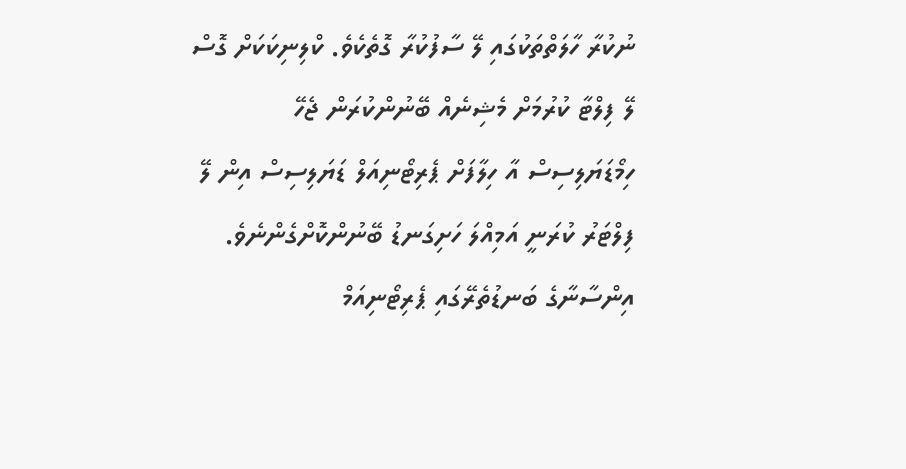ނުކުރާ ހާލަތްތަކުގައި ލޭ ސާފުކުރާ ގޮތެކެވެ. ކްލިނިކަކަށް ގޮސް ލޭ ފިލްޓާ ކުރުމަށް މެޝިނެއް ބޭނުންކުރަން ޖެހޭ ހިމޯޑަޔަލިސިސް އާ ހިލާފަށް ޕެރިޓޯނިއަލް ޑަޔަލިސިސް އިން ލޭ ފިލްޓަރު ކުރަނީ އަމިއްލަ ހަށިގަނޑު ބޭނުންކޮށްގެންނެވެ.
އިންސާނާގެ ބަނޑުތެރޭގައި ޕެރިޓޯނިއަމް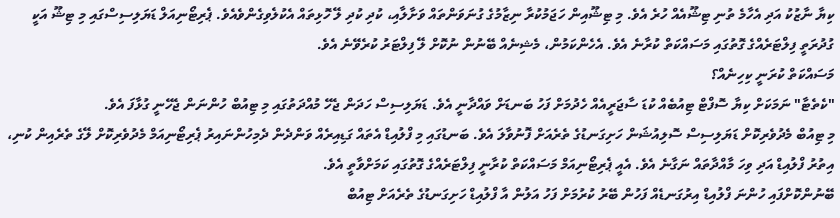ކިޔާ ނާޒުކު އަދި އެހާމެ ތުނި ޓިޝޫއެއް ހުރެ އެވެ. މި ޓިޝޫއިން ހަޖަމުކުރާ ނިޒާމުގެ ގުނަވަންތައް ވަށާލާއި، ކުދި ކުދި ލޭ ހޮޅިތައް އެކުލެވިގެންވެއެވެ. ޕެރިޓޯނިއަލް ޑަޔަލިސިސްގައި މި ޓިޝޫ އަކީ ގުދުރަތީ ފިލްޓަރެއްގެ ގޮތުގައި މަސައްކަތް ކުރާނެ އެވެ. އެހެންކަމުން، މެޝިނެއް ބޭނުން ނުކޮށް ލޭ ފިލްޓަރު ކުރެވޭނެ އެވެ.
މަސައްކަތް ކުރަނީ ކިހިނެއް؟
"ކެތެޓާ" ނަމަކަށް ކިޔާ ސޮފްޓް ޓިއުބެއް ކުޑަ ސާޖަރީއެއް ހެދުމަށް ފަހު ބަނޑަށް ވައްދާނީ އެވެ. ޑަޔަލިސިސް ހަދަން ޖެހޭ މުއްދަތުގައި މި ޓިއުބް ހުންނަން ޖެހޭނީ ގުޅާފަ އެވެ.
މި ޓިއުބް މެދުވެރިކޮށް ޑަޔަލިސިސް ސޮލިއުޝަން ހަށިގަނޑުގެ ތެރެއަށް ފޮނުވާލަ އެވެ. ބަނޑުގައި މި ފްލުއިޑް އެތައް ގަޑިއިރެއް ވަންދެން ދެމިހުންނައިރު ޕެރިޓޯނިއަމް މެދުވެރިކޮށް ލޭގެ ތެރެއިން ކުނި، އިތުރު ފްލުއިޑް އަދި ވިހަ މާއްދާތައް ނަގާނެ އެވެ. އެއީ ޕެރިޓޯނިއަމް މަސައްކަތް ކުރާނީ ފިލްޓަރެއްގެ ގޮތުގައި ކަމަށްވާތީ އެވެ.
ބޭނުންކޮށްފައި ހުންނަ ފްލުއިޑް އިރުގަނޑެއް ފަހުން ބޭރު ކުރުމަށް ފަހު އަލުން އާ ފްލުއިޑް ހަށިގަނޑުގެ ތެރެއަށް ޓިއުބް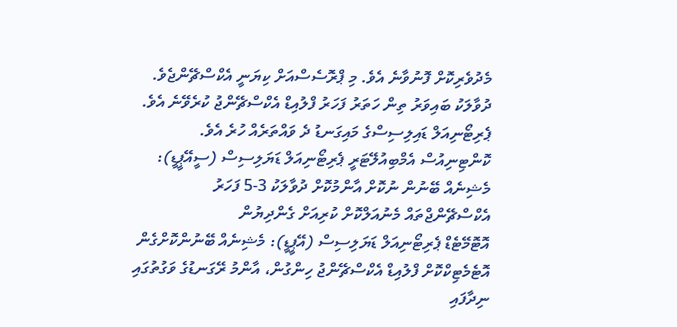މެދުވެރިކޮށް ފޮނުވާނެ އެވެ. މި ޕްރޮސެސްއަށް ކިޔަނީ އެކްސްޗޭންޖެވެ. ދުވާލަކު ބައިވަރު ތިން ހަތަރު ފަހަރު ފްލުއިޑް އެކްސްޗޭންޖު ކުރެވޭނެ އެވެ.
ޕެރިޓޯނިއަލް ޑައިލިސިސްގެ މައިގަނޑު ދެ ވައްތަރެއް ހުރެ އެވެ.
ކޮންޓިނިއުސް އެމްބިއުލޭޓަރީ ޕެރިޓޯނިއަލް ޑަޔަލިސިސް (ސީއޭޕީޑީ): މެޝިނެއް ބޭނުން ނުކޮށް އާންމުކޮށް ދުވާލަކު 3-5 ފަހަރު އެކްސްޗޭންޖްތައް މެނުއަލްކޮށް ކުރިއަށް ގެންދިޔުން
އޮޓޮމޭޓެޑް ޕެރިޓޯނިއަލް ޑަޔަލިސިސް (އޭޕީޑީ): މެޝިނެއް ބޭނުންކޮށްގެން އޮޓެމެޓިކްކޮށް ފްލުއިޑް އެކްސްޗޭންޖު ހިންގުން، އާންމު ރޭގަނޑުގެ ވަގުތުގައި ނިދާފައި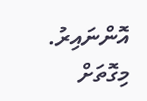އޮންނައިރު.
މިގޮތަށް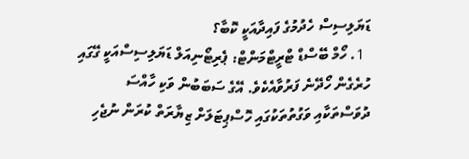ޑަޔަލިސިސް ހެދުމުގެ ފައިދާއަކީ ކޮބާ؟
  1. ހޯމް ބޭސްޑް ޓްރީޓްމަންޓް: ޕެރިޓޯނިއަލް ޑަޔަލިސިސްއަކީ ގޭގައި ހުރެގެން ހޯދޭނެ ފަރުވާއެކެވެ. އޭގެ ސަބަބުން ވަކި ހާއްސަ ދުވަސްތަކާއި ވަގުތުތަކުގައި ހޮސްޕިޓަލަށް ޒިޔާރަތް ކުރަން ނުޖެހި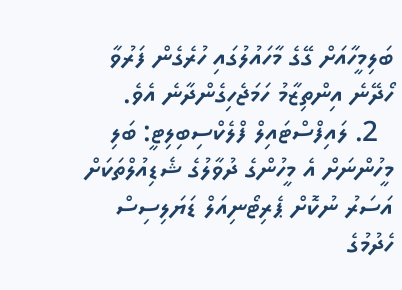ބަލިމީހާއަށް ގޭގެ މާހައުލުގައި ހުރެގެން ފަރުވާ ހޯދޭނެ އިންތިޒާމު ހަމަޖެހިގެންދާނެ އެވެ.
  2. ލައިފްސްޓައިލް ފްލެކްސިބިލިޓީ: ބަލި މީހުންނަށް އެ މީހުންގެ ދުވާލުގެ ޝެޑިއުލްތަކަށް އަސަރު ނުކޮށް ޕެރިޓޯނިއަލް ޑަޔަލިސިސް ހެދުމުގެ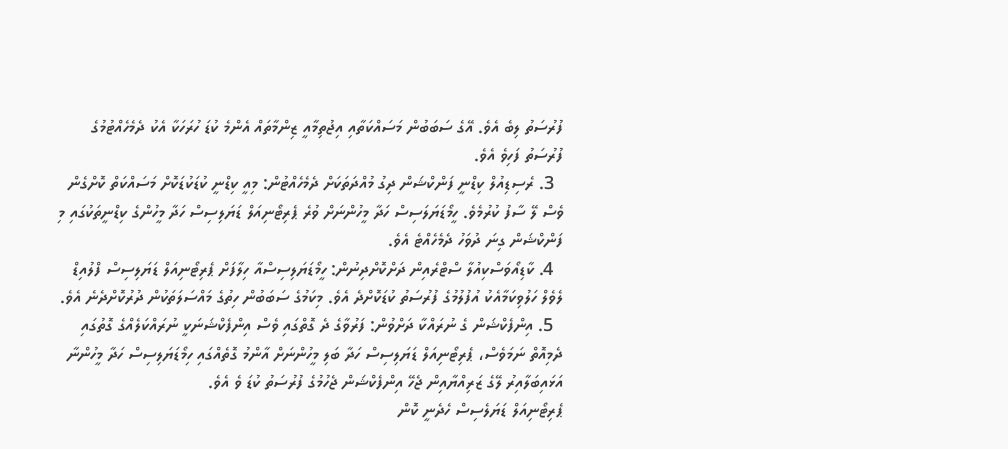ފުރުސަތު ލިބެ އެވެ. އޭގެ ސަބަބުން މަސައްކަތާއި އިޖުތިމާއީ ޒިންމާތައް އެންމެ ކުޑަ ހުރަހަކާ އެކު ދެމެހެއްޓުމުގެ ފުރުސަތު ފަހިވެ އެވެ.
  3. ރެސިޑިއުލް ކިޑްނީ ފަންކްޝަން ދިގު މުއްދަތަކަށް ދެމެހެއްޓުން: މިއީ ކިޑްނީ ކުޑަކުޑަކޮށް މަސައްކަތް ކޮށްގެން ވެސް ލޭ ސާފު ކުރުމެވެ. ހީމޯޑަޔަލަސިސް ހަދާ މީހުންނަށް ވުރެ ޕެރިޓޯނިއަލް ޑަޔަލިސިސް ހަދާ މީހުންގެ ކިޑްނީތަކުގައި މި ފަންކްޝަން ގިނަ ދުވަހު ދެމެހެއްޓެ އެވެ.
  4. ކާޑިއޯވަސްކިއުލާ ސްޓްރެއިން ދަށްކޮށްދިނުން: ހީމޯޑަޔަލިސިސްއާ ހިލާފަށް ޕެރިޓޯނިއަލް ޑަޔަލިސިސް ފްލުއިޑް ލެވެލް ހަލުވިކަމާއެކު އުފުލުމުގެ ފުރުސަތު ކުޑަކޮށްދެ އެވެ. މިކަމުގެ ސަބަބުން ހިތުގެ މައްސަލަތަކުން ދުރުކޮށްދެނެ އެވެ.
  5. އިންފެކްޝަން ގެ ނުރައްކާ ދަށްވުން: ފަރުވާގެ ދެ ގޮތްގައި ވެސް އިންފެކްޝަނަކީ ނުރައްކަލެއްގެ ގޮތުގައި ދެމިއޮތް ނަމަވެސް، ޕެރިޓޯނިއަލް ޑަޔަލިސިސް ހަދާ ބަލި މީހުންނަށް އާންމު ގޮތެއްގައި ހިމޯޑަޔަލިސިސް ހަދާ މީހުންނާ އަޅައިބަލާއިރު ލޭގެ ޒަރިއްޔާއިން ޖެހޭ އިންފެކްޝަން ޖެހުމުގެ ފުރުސަތު ކުޑަ ވެ އެވެ.
ޕެރިޓޯނިއަލް ޑަޔަލެސިސް ހެދެނީ ކޮން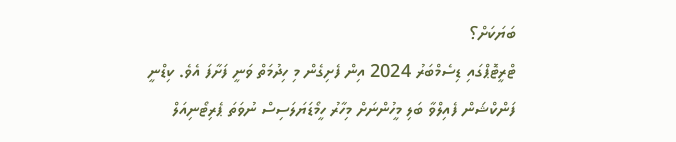ބަޔަކަށް؟
ޓްރީޓޮޕްގައި ޑިސެމްބަރު 2024 އިން ފެށިގެން މި ހިދުމަތް ވަނީ ފަށާފަ އެވެ. ކިޑްނީ ފަންކްޝަން ފެއިލްވާ ބަލި މީހުންނަށް މިހާރު ހީމޯޑަޔަލަސިސް ނުވަތަ ޕެރިޓޯނިއަލް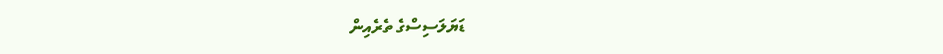ޑަޔަލަސިސްގެ ތެރެއިން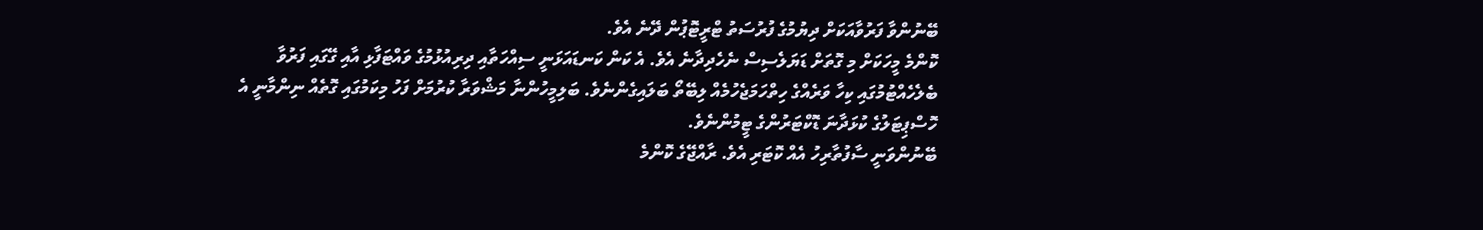ބޭނުންވާ ފަރުވާއަކަށް ދިޔުމުގެ ފުރުސަތު ޓްރީޓޮޕުން ދޭނެ އެވެ.
ކޮންމެ މީހަކަށް މި ގޮތަށް ޑަޔަލެސިސް ނެހެދިދާނެ އެވެ. އެ ކަން ކަނޑައަޅަނީ ސިއްހަތާއި ދިރިއުޅުމުގެ ވައްޓަފާޅި އާއި ގޭގައި ފަރުވާ ބެލެހެއްޓުމުގައި ކިހާ ވަރެއްގެ ހިތްހަމަޖެހުމެއް ލިބޭތޯ ބަލައިގެންނެވެ. ބަލިމީހުންނާ މަޝްވަރާ ކުރުމަށް ފަހު މިކަމުގައި ގޮތެއް ނިންމާނީ އެ ހޮސްޕިޓަލުގެ ކުޅަދާނަ ޑޮކްޓަރުންގެ ޓީމުންނެވެ.
ބޭނުންވަނީ ސާފުތާރިހު އެއް ކޮޓަރި އެވެ. ރާއްޖޭގެ ކޮންމެ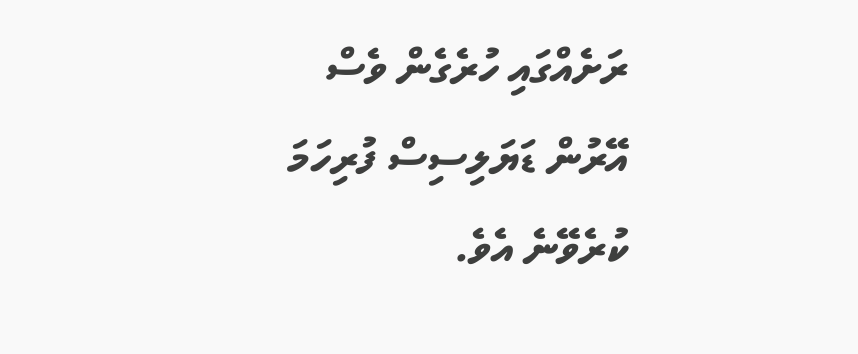ރަށެއްގައި ހުރެގެން ވެސް އޭރުން ޑަޔަލިސިސް ފުރިހަމަ ކުރެވޭނެ އެވެ.